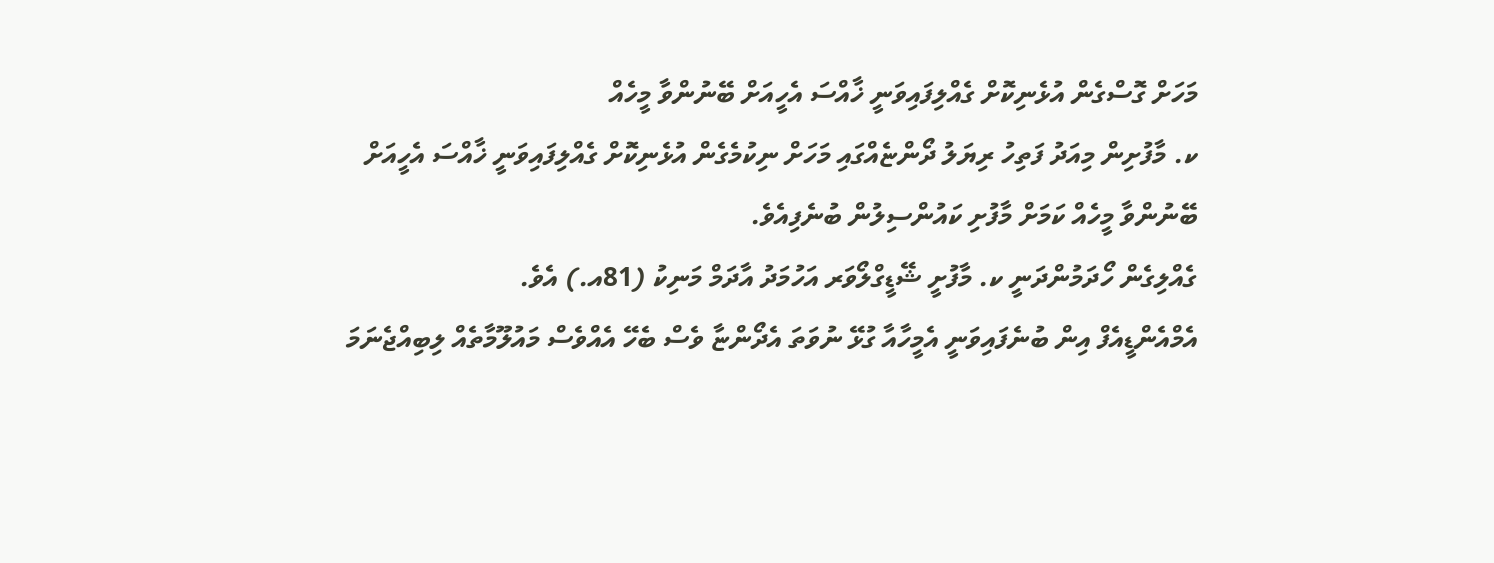މަހަށް ގޮސްގެން އުޅެނިކޮށް ގެއްލިފައިވަނީ ޚާއްސަ އެހީއަށް ބޭނުންވާ މީހެއް
ކ. މާފުށިން މިއަދު ފަތިހު ރިޔަލު ދޯންޏެއްގައި މަހަށް ނިކުމެގެން އުޅެނިކޮށް ގެއްލިފައިވަނީ ޚާއްސަ އެހީއަށް ބޭނުންވާ މީހެއް ކަމަށް މާފުށި ކައުންސިލުން ބުނެފިއެވެ.
ގެއްލިގެން ހޯދަމުންދަނީ ކ. މާފުށީ ޝޭޑީގްލޯވަރ އަހުމަދު އާދަމް މަނިކު (81އ.) އެވެ.
އެމްއެންޑީއެފް އިން ބުނެފައިވަނީ އެމީހާއާ ގުޅޭ ނުވަތަ އެދޯންޏާ ވެސް ބެހޭ އެއްވެސް މައުލޫމާތެއް ލިބިއްޖެނަމަ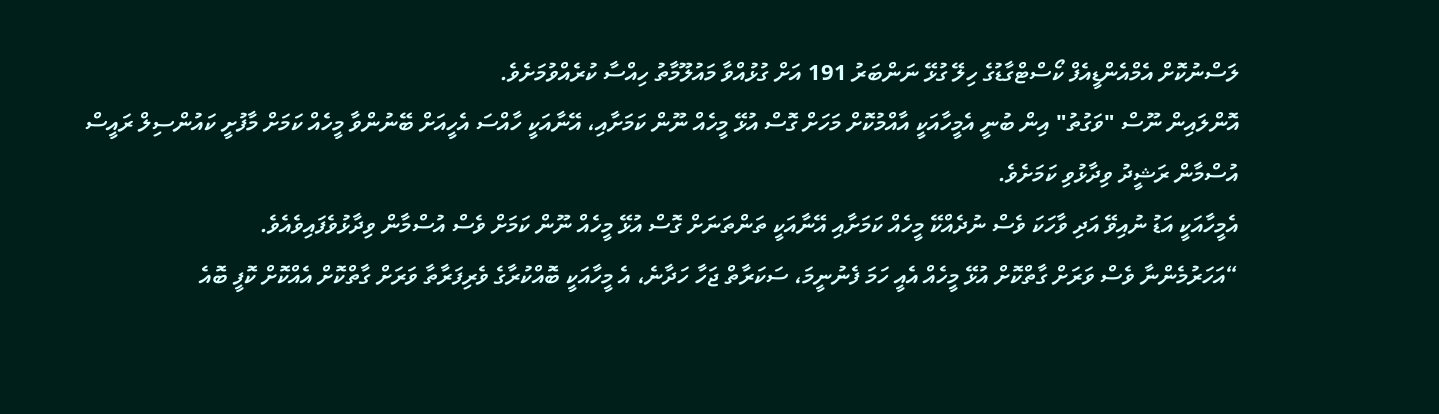ލަސްނުކޮށް އެމްއެންޑީއެފް ކޯސްޓްގާޑުގެ ހިލޭ ގުޅޭ ނަންބަރު 191 އަށް ގުޅުއްވާ މައުލޫމާތު ހިއްސާ ކުރެއްވުމަށެވެ.
އޮންލައިން ނޫސް "ވަގުތު" އިން ބުނީ އެމީހާއަކީ އާއްމުކޮށް މަހަށް ގޮސް އުޅޭ މީހެއް ނޫން ކަމަށާއި، އޭނާއަކީ ހާއްސަ އެހީއަށް ބޭނުންވާ މީހެއް ކަމަށް މާފުށީ ކައުންސިލް ރައީސް އުސްމާން ރަޝީދު ވިދާޅުވި ކަމަށެވެ.
އެމީހާއަކީ އަޑު ނުއިވޭ އަދި ވާހަކަ ވެސް ނުދެއްކޭ މީހެއް ކަމަށާއި އޭނާއަކީ ތަންތަނަށް ގޮސް އުޅޭ މީހެއް ނޫން ކަމަށް ވެސް އުސްމާން ވިދާޅުވެފައިވެއެވެ.
“އަހަރުމެންނާ ވެސް ވަރަށް ގާތްކޮށް އުޅޭ މީހެއް އެއީ ހަމަ ފެނުނީމަ، ސަކަރާތް ޖަހާ ހަދާނެ، އެ މީހާއަކީ ބޮއްކުރާގެ ވެރިފަރާތާ ވަރަށް ގާތްކޮށް އެއްކޮށް ކޮފީ ބޮއެ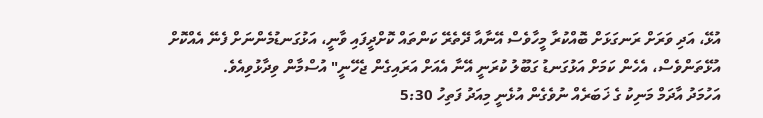އުޅޭ، އަދި ވަރަށް ރަނގަޅަށް ބޮއްކުރާ މީހާވެސް އޭނާއާ ދޭތެރޭ ކަންތައް ކޮށްދީފައި ވާނީ، އަޅުގަނޑުމެންނަށް ފެނޭ އެއްކޮށް އުޅޭތަންވެސް، އެހެން ކަމަށް އަޅުގަނޑު ގަބޫލު ކުރަނީ އޭނާ އެއަށް އަރައިގެން ޖެހޭނީ" އުސްމާން ވިދާޅުވިއެވެ.
އަހުމަދު އާދަމް މަނިކު ގެ ޚަބަރެއް ނުވެގެން އުޅެނީ މިއަދު ފަތިހު 5:30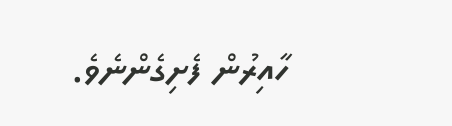ހާއިރުން ފެށިގެންނެވެ.